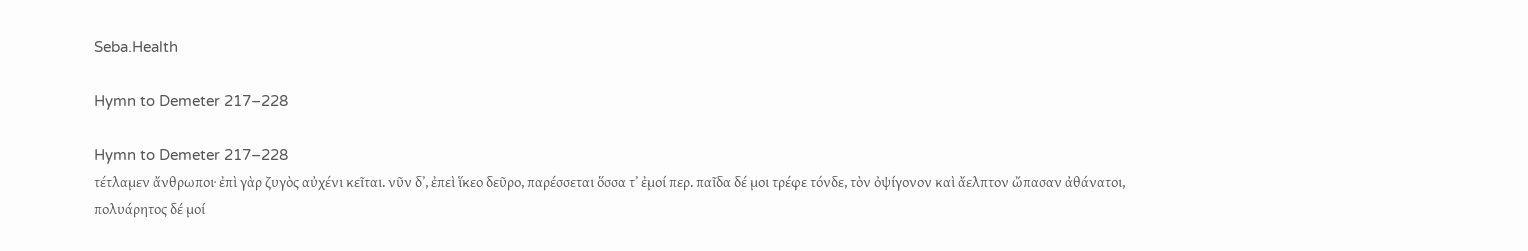Seba.Health

Hymn to Demeter 217–228

Hymn to Demeter 217–228
τέτλαμεν ἄνθρωποι· ἐπὶ γὰρ ζυγὸς αὐχένι κεῖται. νῦν δʼ, ἐπεὶ ἵκεο δεῦρο, παρέσσεται ὅσσα τʼ ἐμοί περ. παῖδα δέ μοι τρέφε τόνδε, τὸν ὀψίγονον καὶ ἄελπτον ὤπασαν ἀθάνατοι, πολυάρητος δέ μοί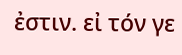ἐστιν. εἰ τόν γε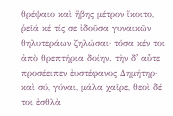θρέψαιο καὶ ἥβης μέτρον ἵκοιτο, ῥεῖά κέ τίς σε ἰδοῦσα γυναικῶν θηλυτεράων ζηλώσαι· τόσα κέν τοι ἀπὸ θρεπτήρια δοίην. τὴν δʼ αὖτε προσέειπεν ἐυστέφανος Δημήτηρ· καὶ σύ, γύναι, μάλα χαῖρε, θεοὶ δέ τοι ἐσθλὰ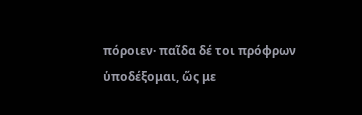πόροιεν· παῖδα δέ τοι πρόφρων ὑποδέξομαι, ὥς με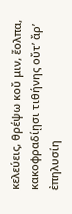κελεύεις, θρέψω κοὔ μιν, ἔολπα, κακοφραδίῃσι τιθήνης οὔτʼ ἄρʼ ἐπηλυσίη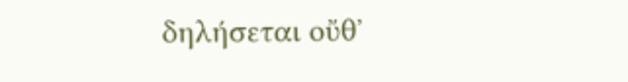δηλήσεται οὔθʼ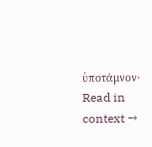ὑποτάμνον·
Read in context →